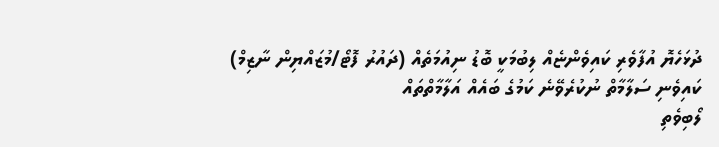ދުޅަހެޔޮ އުފާވެރި ކައިވެންޏެއް ލިބުމަކީ ބޮޑު ނިއުމަތެއް (ދައުރު ފޮޓޯ/މުޒައްޔިން ނާޒިމް)
ކައިވެނި ސަލާމާތް ނުކުރެވޭނެ ކަމުގެ ބައެއް އަލާމާތްތައް
ލޯބިވެތި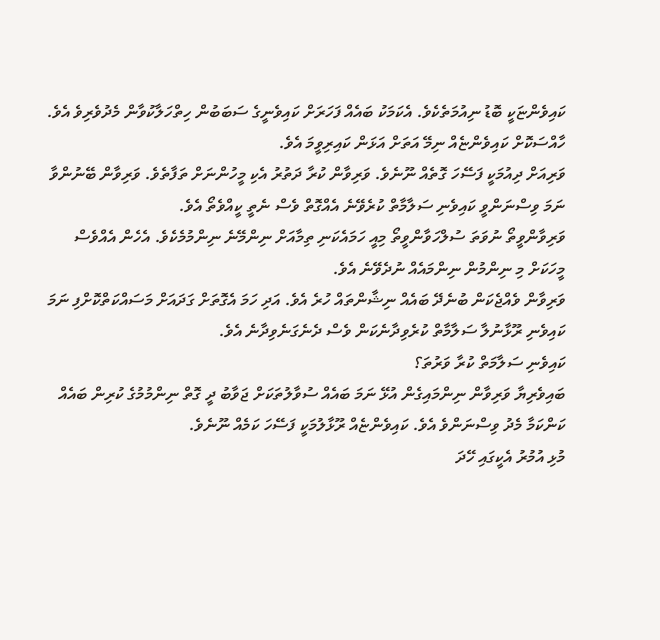ކައިވެންޏަކީ ބޮޑު ނިއުމަތެކެވެ. އެކަމަކު ބައެއް ފަހަރަށް ކައިވެނީގެ ސަބަބުން ހިތްހަލާކުވާން މެދުވެރިވެ އެވެ. ހާއްސަކޮށް ކައިވެންޏެއް ނިމޭ އަތަށް އަޅަން ކައިރިވީމަ އެވެ.
ވަރިއަށް ދިއުމަކީ ފަސޭހަ ގޮތެއް ނޫނެވެ. ވަރިވާން ކުރާ ދަތުރު އެކި މީހުންނަށް ތަފާތެވެ. ވަރިވާން ބޭނުންވާ ނަމަ ވިސްނަންވީ ކައިވެނި ސަލާމާތް ކުރެވޭނެ އެއްގޮތް ވެސް ނެތީ ކީއްވެތޯ އެވެ.
ވަރިވާންވީތޯ ނުވަތަ ސުލްހަވާންވީތޯ މިއީ ހަމައެކަނި ތިމާއަށް ނިންމޭނެ ނިންމުމެކެވެ. އެހެން އެއްވެސް މީހަކަށް މި ނިންމުން ނިންމައެއް ނުދެވޭނެ އެވެ.
ވަރިވާން ވެއްޖެކަން ބުނެދޭ ބައެއް ނިޝާންތައް ހުރެ އެވެ. އަދި ހަމަ އެގޮތަށް ގަދައަށް މަސައްކަތްކޮށްފި ނަމަ ކައިވެނި ރޫޅާނުލާ ސަލާމާތް ކުރެވިދާނެކަން ވެސް ދެނެގަނެވިދާނެ އެވެ.
ކައިވެނި ސަލާމަތް ކުރާ ވަރުތަ؟
ބައިވެރިޔާ ވަރިވާން ނިންމައިގެން އުޅޭ ނަމަ ބައެއް ސުވާލުތަކަށް ޖަވާބު ދީ ގޮތް ނިންމުމުގެ ކުރިން ބައެއް ކަންކަމާ މެދު ވިސްނަންވެ އެވެ. ކައިވެންޏެއް ރޫޅާލުމަކީ ފަސޭހަ ކަމެއް ނޫނެވެ.
މުޅި އުމުރު އެކީގައި ހޭދަ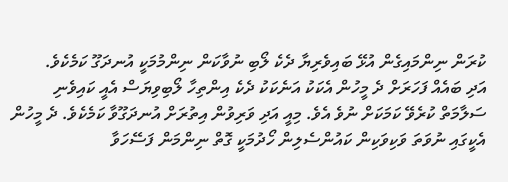ކުރަން ނިންމައިގެން އުޅޭ ބައިވެރިޔާ ދެކެ ލޯބި ނުވާކަން ނިންމުމަކީ އުނދަގޫ ކަމެކެވެ.
އަދި ބައެއް ފަހަރަށް ދެ މީހުން އެކަކު އަނެކަކު ދެކެ އިންތިހާ ލޯބިވިޔަސް އެއީ ކައިވެނި ސަލާމަތް ކުރެވޭ ކަމަކަށް ނުވެ އެވެ. މިއީ އަދި ވަރިވުން އިތުރަށް އުނދަގޫވާ ކަމެކެވެ. ދެ މީހުން އެކީގައި ނުވަތަ ވަކިވަކިން ކައުންސެލިން ހޯދުމަކީ ގޮތް ނިންމަން ފަސޭހަވާ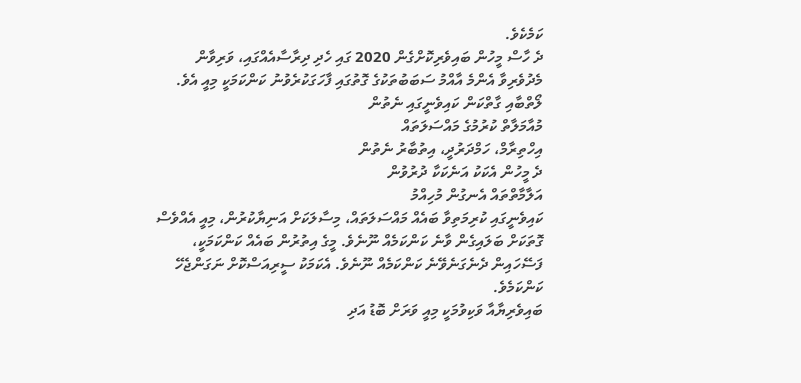ކަމެކެވެ.
ދެ ހާސް މީހުން ބައިވެރިކޮށްގެން 2020 ގައި ހެދި ދިރާސާއެއްގައި، ވަރިވާން މެދުވެރިވާ އެންމެ އާއްމު ސަބަބުތަކުގެ ގޮތުގައި ފާހަގަކުރެވުނު ކަންކަމަކީ މިއީ އެވެ.
ލޯތްބާއި ގާތްކަން ކައިވެނީގައި ނެތުން
މުއާމަލާތް ކުރުމުގެ މައްސަލަތައް
އިހްތިރާމް، ހަމްދަރުދީ، އިތުބާރު ނެތުން
ދެ މީހުން އެކަކު އަނެކަކާ ދުރުވުން
އަލާމާތްތައް އެނގުން މުހިއްމު
ކައިވެނީގައި ކުރިމަތިވާ ބައެއް މައްސަލަތައް، މިސާލަކަށް އަނިޔާކުރުން، މިއީ އެއްވެސް ގޮތަކަށް ބަލައިގެން ވާނެ ކަންކަމެއް ނޫނެވެ. މީގެ އިތުރުން ބައެއް ކަންކަމަކީ، ފަސޭހައިން ދެނެގަނެވޭނެ ކަންކަމެއް ނޫނެވެ. އެކަމަކު ސީރިއަސްކޮށް ނަގަންޖެހޭ ކަންކަމެވެ.
ބައިވެރިޔާއާ ވަކިވުމަކީ މިއީ ވަރަށް ބޮޑު އަދި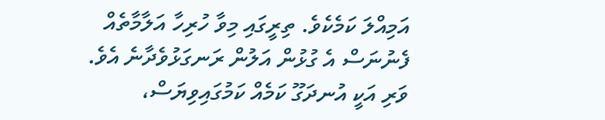އަމިއްލަ ކަމެކެވެ. ތިރީގައި މިވާ ހުރިހާ އަލާމާތެއް ފެނުނަސް އެ ގުޅުން އަލުން ރަނގަޅުވެދާނެ އެވެ.
ވަރި އަކީ އުނދަގޫ ކަމެއް ކަމުގައިވިޔަސް،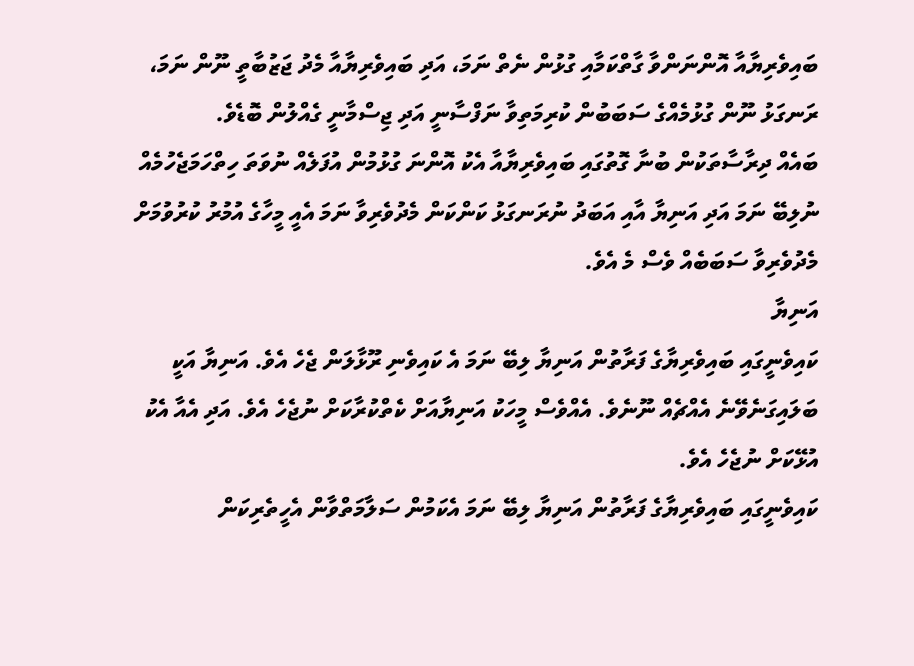ބައިވެރިޔާއާ އޮންނަންވާ ގާތްކަމާއި ގުޅުން ނެތް ނަމަ، އަދި ބައިވެރިޔާއާ މެދު ޖަޒުބާތީ ނޫން ނަމަ، ރަނގަޅު ނޫން ގުޅުމެއްގެ ސަބަބުން ކުރިމަތިވާ ނަފްސާނީ އަދި ޖިސްމާނީ ގެއްލުން ބޮޑެވެ.
ބައެއް ދިރާސާތަކުން ބުނާ ގޮތުގައި ބައިވެރިޔާއާ އެކު އޮންނަ ގުޅުމުން އުފަލެއް ނުވަތަ ހިތްހަމަޖެހުމެއް ނުލިބޭ ނަމަ އަދި އަނިޔާ އާއި އަބަދު ނުރަނގަޅު ކަންކަން މެދުވެރިވާ ނަމަ އެއީ މީހާގެ އުމުރު ކުރުވުމަށް މެދުވެރިވާ ސަބަބެއް ވެސް މެ އެވެ.
އަނިޔާ
ކައިވެނީގައި ބައިވެރިޔާގެ ފަރާތުން އަނިޔާ ލިބޭ ނަމަ އެ ކައިވެނި ރޫޅާލަން ޖެހެ އެވެ. އަނިޔާ އަކީ ބަލައިގަނެވޭނެ އެއްޗެއް ނޫނެވެ. އެއްވެސް މީހަކު އަނިޔާއަށް ކެތްކުރާކަށް ނުޖެހެ އެވެ. އަދި އެއާ އެކު އުޅޭކަށް ނުޖެހެ އެވެ.
ކައިވެނީގައި ބައިވެރިޔާގެ ފަރާތުން އަނިޔާ ލިބޭ ނަމަ އެކަމުން ސަލާމަތްވާން އެހީތެރިކަން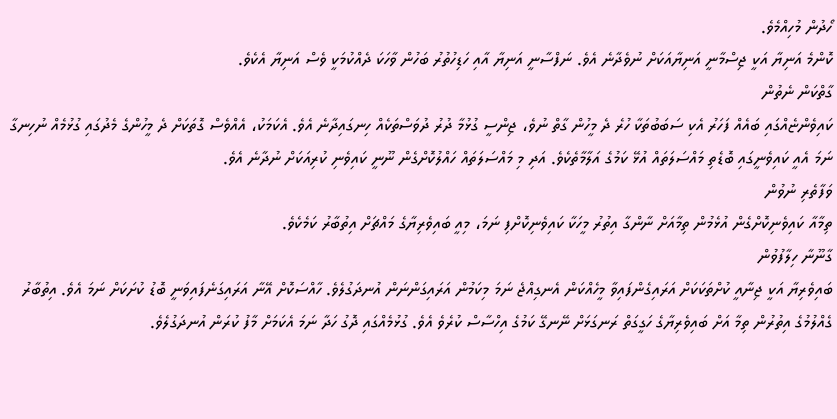ހޯދުން މުހިއްމެވެ.
ކޮންމެ އަނިޔާ އަކީ ޖިސްމާނީ އަނިޔާއަކަށް ނުވެދާނެ އެވެ. ނަފްސާނީ އަނިޔާ އާއި ހަޑިހުތުރު ބަހުން ވާހަކަ ދެއްކުމަކީ ވެސް އަނިޔާ އެކެވެ.
ގާތްކަން ނެތުން
ކައިވެންޏެއްގައި ބައެއް ފަހަރު އެކި ސަބަބުތަކާ ހުރެ ދެ މީހުން ގާތް ނުވެ، ޖިންސީ ގުޅުމާ ދުރު ދުވަސްތަކެއް ހިނގައިދާނެ އެވެ. އެކަމަކު، އެއްވެސް ގޮތަކަށް ދެ މީހުންގެ މެދުގައި ގުޅުމެއް ނުހިނގާ ނަމަ އެއީ ކައިވެނީގައި ބޮޑެތި މައްސަލަތައް އުޅޭ ކަމުގެ އަލާމާތެކެވެ. އަދި މި މައްސަލަތައް ހައްލުކޮށްގެން ނޫނީ ކައިވެނި ކުރިއަކަށް ނުދާނެ އެވެ.
ވަފާތެރި ނުވުން
ތިމާއާ ކައިވެނިކޮށްގެން އުޅެމުން ތިމާއަށް ނާންގާ އިތުރު މީހަކާ ކައިވެނިކޮށްފި ނަމަ، މިއީ ބައިވެރިޔާގެ މައްޗަށް އިތުބާރު ކަމެކެވެ.
ގާނޫނާ ހިލާފުވުން
ބައިވެރިޔާ އަކީ ޖިނާއީ ކުށްތަކަކަށް އަރައިގެންފައިވާ މީހެއްކަން އެނގިއްޖެ ނަމަ މިކަމުން އަރައިގަންނަން އުނދަގުލެވެ. ހާއްސަކޮށް އޭނާ އަރައިގަނެފައިވަނީ ބޮޑު ކުށަކަށް ނަމަ އެވެ. އިތުބާރު ގެއްލުމުގެ އިތުރުން ތިމާ އަށް ބައިވެރިޔާގެ ހަގީގަތް ރަނގަޅަށް ނޭނގޭ ކަމުގެ އިހްސާސް ކުރެވެ އެވެ. ގުޅުމެއްގައި ދޮގު ހަދާ ނަމަ އެކަމަށް މާފު ކުރަން އުނދަގުލެވެ.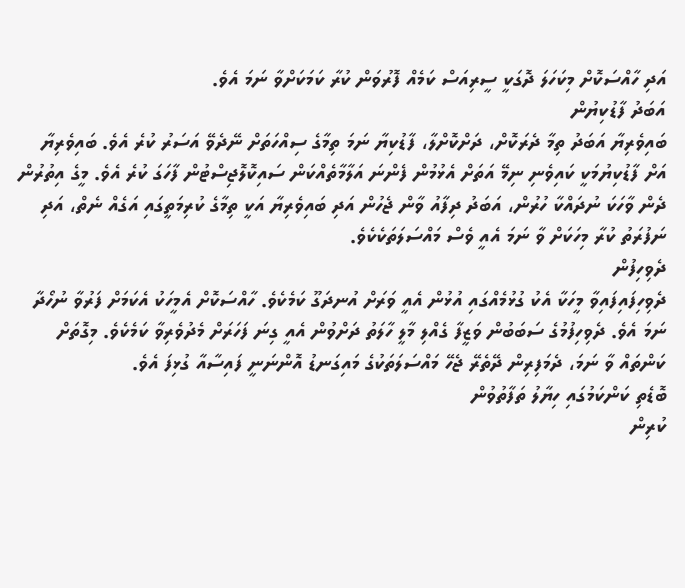އަދި ހާއްސަކޮށް މިކަހަލަ ދޮގަކީ ސީރިއަސް ކަމެއް ފޮރުވަން ކުރާ ކަމަކަށްވާ ނަމަ އެވެ.
އަބަދު ފާޑުކިޔުން
ބައިވެރިޔާ އަބަދު ތިމާ ދެރަކޮށް، ދަށްކޮށްލާ، ފާޑުކިޔާ ނަމަ ތިމާގެ ސިއްހަތަށް ނޭދެވޭ އަސަރު ކުރެ އެވެ. ބައިވެރިޔާ އަށް ފާޑުކިޔުމަކީ ކައިވެނި ނިމޭ އަތަށް އެޅުމުން ފެންނަ އަލާމާތެއްކަން ސައިކޮލޮޖިސްޓުން ފާހަގަ ކުރެ އެވެ. މީގެ އިތުރުން ދެން ވާހަކަ ނުދައްކާ ހުރުން، އަބަދު ދިފާއު ވާން ޖެހުން އަދި ބައިވެރިޔާ އަކީ ތިމާގެ ކުރިމަތީގައި އަގެއް ނެތް، އަދި ނަފުރަތު ކުރާ މިހަކަށް ވާ ނަމަ އެއީ ވެސް މައްސަލަތަކެކެވެ.
ދެވިހިފުން
ދެވިހިފައިފައިވާ މީހަކާ އެކު ގުޅުމެއްގައި އުޅުން އެއީ ވަރަށް އުނދަގޫ ކަމެކެވެ. ހާއްސަކޮށް އެމީހަކު އެކަމަށް ފަރުވާ ނުހޯދާ ނަމަ އެވެ. ދެވިހިފުމުގެ ސަބަބުން ވަޒީފާ ގެއްލި މާލީ ހާލަތު ދަށްވުން އެއީ ގިނަ ފަހަރަށް މެދުވެރިވާ ކަމެކެވެ. މިގޮތަށް ކަންތައް ވާ ނަމަ، ދެމަފިރިން ދޭތެރޭ ޖެހޭ މައްސަލަތަކުގެ މައިގަނޑު އޮންނަނީ ފައިސާއާ ގުޅިފަ އެވެ.
ބޮޑެތި ކަންކަމުގައި ހިޔާލު ތަފާތުވުން
ކުރިން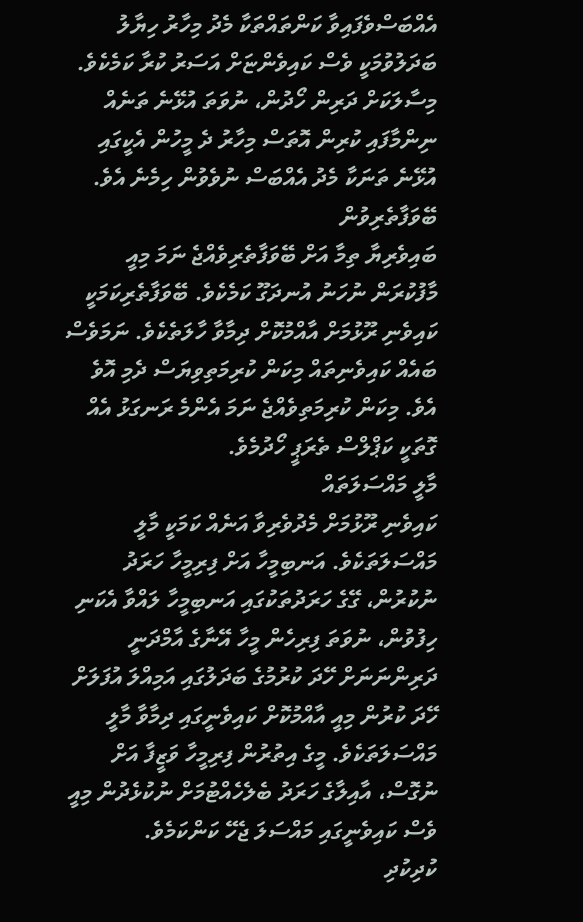އެއްބަސްވެފައިވާ ކަންތައްތަކާ މެދު މިހާރު ހިޔާލު ބަދަލުވުމަކީ ވެސް ކައިވެންޏަށް އަސަރު ކުރާ ކަމެކެވެ. މިސާލަކަށް ދަރިން ހޯދުން، ނުވަތަ އުޅޭނެ ތަނެއް ނިންމާފައި ކުރިން އޮތަސް މިހާރު ދެ މީހުން އެކީގައި އުޅޭނެ ތަނަކާ މެދު އެއްބަސް ނުވެވުން ހިމެނެ އެވެ.
ބޭވަފާތެރިވުން
ބައިވެރިޔާ ތިމާ އަށް ބޭވަފާތެރިވެއްޖެ ނަމަ މިއީ މާފުކުރަން ނުހަނު އުނދަގޫ ކަމެކެވެ. ބޭވަފާތެރިކަމަކީ ކައިވެނި ރޫޅުމަށް އާއްމުކޮށް ދިމާވާ ހާލަތެކެވެ. ނަމަވެސް ބައެއް ކައިވެނިތައް މިކަން ކުރިމަތިވިޔަސް ދެމި އޮވެ އެވެ. މިކަން ކުރިމަތިވެއްޖެ ނަމަ އެންމެ ރަނގަޅު އެއް ގޮތަކީ ކަޕްލްސް ތެރަޕީ ހޯދުމެވެ.
މާލީ މައްސަލަތައް
ކައިވެނި ރޫޅުމަށް މެދުވެރިވާ އަނެއް ކަމަކީ މާލީ މައްސަލަތަކެވެ. އަނބިމީހާ އަށް ފިރިމީހާ ހަރަދު ނުކުރުން، ގޭގެ ހަރަދުތަކުގައި އަނބިމީހާ ލައްވާ އެކަނި ހިފުވުން، ނުވަތަ ފިރިހެން މީހާ އޭނާގެ އާމްދަނީ ދަރިންނަނަށް ހޭދަ ކުރުމުގެ ބަދަލުގައި އަމިއްލަ އުފަލަށް ހޭދަ ކުރުން މިއީ އާއްމުކޮށް ކައިވެނީގައި ދިމާވާ މާލީ މައްސަލަތަކެވެ. މީގެ އިތުރުން ފިރިމީހާ ވަޒީފާ އަށް ނުގޮސް، އާއިލާގެ ހަރަދު ބެލެހެއްޓުމަށް ނުކުޅެދުން މިއީ ވެސް ކައިވެނީގައި މައްސަލަ ޖެހޭ ކަންކަމެވެ.
ކުދިކުދި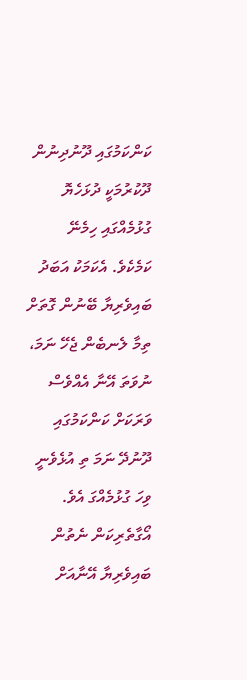ކަންކަމުގައި ދޫނުދިނުން
ދޫކުރުމަކީ ދުޅަހެޔޮ ގުޅުމެއްގައި ހިމެނޭ ކަމެކެވެ. އެކަމަކު އަބަދު ބައިވެރިޔާ ބޭނުން ގޮތަށް ތިމާ ލެނބެން ޖެހޭ ނަމަ، ނުވަތަ އޭނާ އެއްވެސް ވަރަކަށް ކަންކަމުގައި ދޫނުދޭ ނަމަ ތި އުޅެވެނީ ވިހަ ގުޅުމެއްގަ އެވެ.
އޯގާތެރިކަން ނެތުން
ބައިވެރިޔާ އޭނާއަށް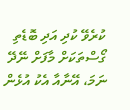ކުރެވޭ ކުދި އަދި ބޮޑެތި ގޯސްތަކަށް މާފަށް ނޭދޭ ނަމަ، އޭނާއާ އެކު އުޅެން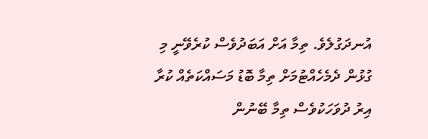އުނދަގުލެވެ. ތިމާ އަށް އަބަދުވެސް ކުރެވޭނީ މި ގުޅުން ދެމެހެއްޓުމަށް ތިމާ ބޮޑު މަސައްކަތެއް ކުރާ އިރު ދުވަހަކުވެސް ތިމާ ބޭނުން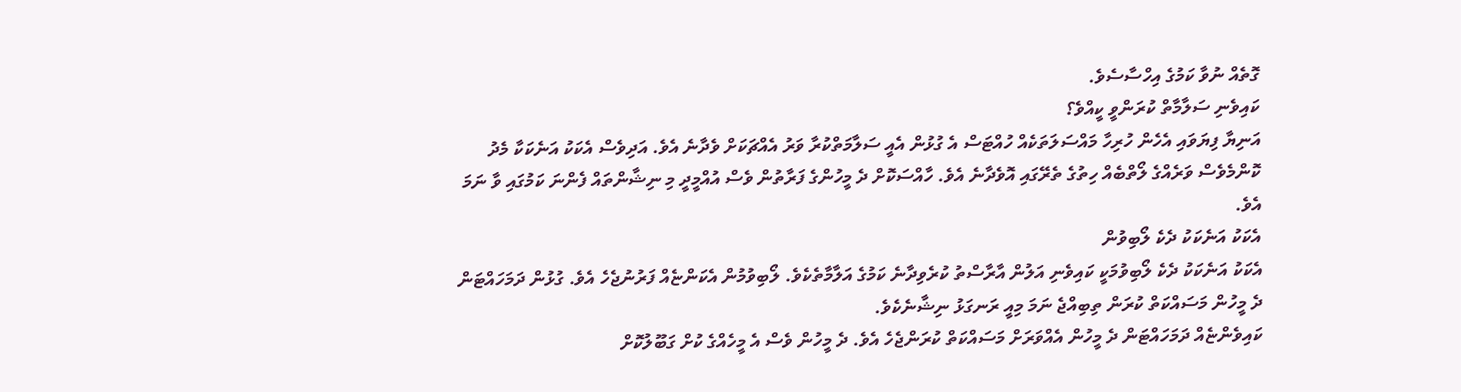ގޮތެއް ނުވާ ކަމުގެ އިހްސާސެވެ.
ކައިވެނި ސަލާމާތް ކުރަންވީ ކީއްވެ؟
އަނިޔާ ފިޔަވައި އެހެން ހުރިހާ މައްސަލަތަކެއް ހުއްޓަސް އެ ގުޅުން އެއީ ސަލާމަތްކުރާ ވަރު އެއްޗަކަށް ވެދާނެ އެވެ. އަދިވެސް އެކަކު އަނެކަކާ މެދު ކޮންމެވެސް ވަރެއްގެ ލޯތްބެއް ހިތުގެ ތެރޭގައި އޮވެދާނެ އެވެ. ހާއްސަކޮށް ދެ މީހުންގެ ފަރާތުން ވެސް އުއްމީދީ މި ނިޝާންތައް ފެންނަ ކަމުގައި ވާ ނަމަ އެވެ.
އެކަކު އަނެކަކު ދެކެ ލޯބިވުން
އެކަކު އަނެކަކު ދެކެ ލޯބިވުމަކީ ކައިވެނި އަލުން އާރާސްތު ކުރެވިދާނެ ކަމުގެ އަލާމާތެކެވެ. ލޯބިވުމުން އެކަންޏެއް ފަރުނުޖެހެ އެވެ. ގުޅުން ދަމަހައްޓަން ދެ މީހުން މަސައްކަތް ކުރަން ތިބިއްޖެ ނަމަ މިއީ ރަނގަޅު ނިޝާނެކެވެ.
ކައިވެންޏެއް ދަމަހައްޓަން ދެ މީހުން އެއްވަރަށް މަސައްކަތް ކުރަންޖެހެ އެވެ. ދެ މީހުން ވެސް އެ މީހެއްގެ ކުށް ގަބޫލުކޮށް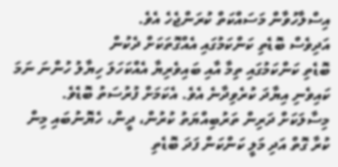އިސްލާހުވާން މަސައްކަތް ކުރަންޖެހެ އެވެ.
އަދިވެސް ބޮޑެތި ކަންކަމުގައި އެއްގޮތަކަށް ދެކުން
ބޮޑެތި ކަންކަމުގައި ތިމާ އާއި ބައިވެރިޔާ އެއްކަހަލަ ހިޔާލު ހުންނަ ނަމަ ކައިވެނި އިޔާދަ ކުރެވިދާނެ އެވެ. އެކަމަށް ފުރުސަތު ބޮޑެވެ. މިސާލަކަށް ދަރިން ތަރުބިއްޔަތު ކުރުން، ދީން، ހެޔޮނުބައި މިން ކުރާ ގޮތް އަދި މަލީ ކަންކަން ފަދަ ބޮޑެތި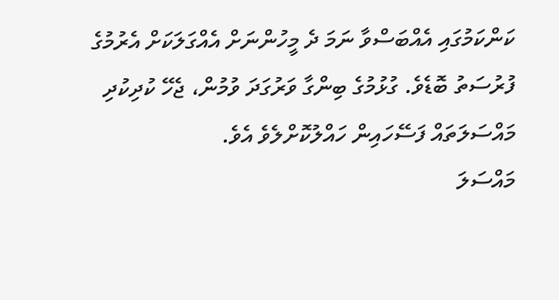ކަންކަމުގައި އެއްބަސްވާ ނަމަ ދެ މީހުންނަށް އެއްގަލަކަށް އެރުމުގެ ފުރުސަތު ބޮޑެވެ. ގުޅުމުގެ ބިންގާ ވަރުގަދަ ވުމުން، ޖެހޭ ކުދިކުދި މައްސަލަތައް ފަސޭހައިން ހައްލުކޮށްލެވެ އެވެ.
މައްސަލަ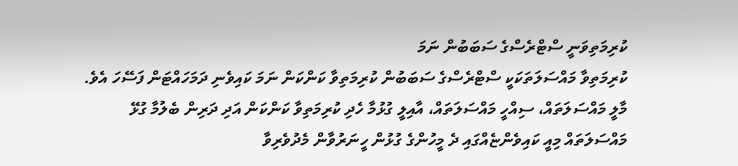ކުރިމަތިވަނީ ސްޓްރެސްގެ ސަބަބުން ނަމަ
ކުރިމަތިވާ މައްސަލަތަކަކީ ސްޓްރެސްގެ ސަބަބުން ކުރިމަތިވާ ކަންކަން ނަމަ ކައިވެނި ދަމަހައްޓަން ފަސޭހަ އެވެ. މާލީ މައްސަލަތައް، ސިއްހީ މައްސަލަތައް، އާއިލީ ގުޅުމާ ހެދި ކުރިމަތިވާ ކަންކަން އަދި ދަރިން ބެލުމާ ގުޅޭ މައްސަލަތައް މިއީ ކައިވެންޏެއްގައި ދެ މީހުންގެ ގުޅުން ހީނަރުވާން މެދުވެރިވާ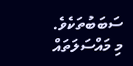ސަބަބުތަކެވެ.
މި މައްސަލަތައް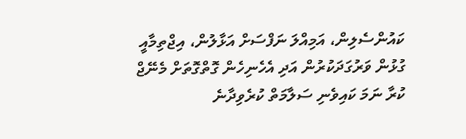ކައުންސެލިން، އަމިއްލަ ނަފްސަށް އަޅާލުން، އިޖްތިމާއީ ގުޅުން ވަރުގަދަކުރުން އަދި އެހެނިހެން ގޮތްގޮތަށް މެނޭޖް ކުރާ ނަމަ ކައިވެނި ސަލާމަތް ކުރެވިދާނެ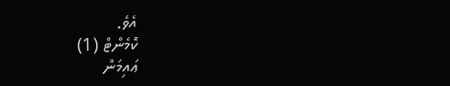އެވެ.
ކޮމެންޓް (1)
ޢައިމަން